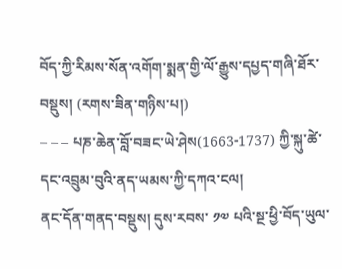བོད་ཀྱི་རིམས་སོན་འགོག་སྨན་གྱི་ལོ་རྒྱུས་དཔྱད་གཞི་ཐོར་བསྡུས། (རགས་ཟིན་གཉིས་པ།)
– – – པཎ་ཆེན་བློ་བཟང་ཡེ་ཤེས(1663-1737) ཀྱི་སྐུ་ཚེ་དང་འབྲུམ་བུའི་ནད་ཡམས་ཀྱི་དཀའ་ངལ།
ནང་དོན་གནད་བསྡུས། དུས་རབས་ ༡༧ པའི་སྔ་ཕྱི་བོད་ཡུལ་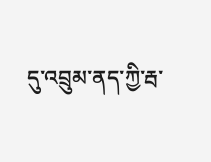དུ་འབྲུམ་ནད་ཀྱི་རྦ་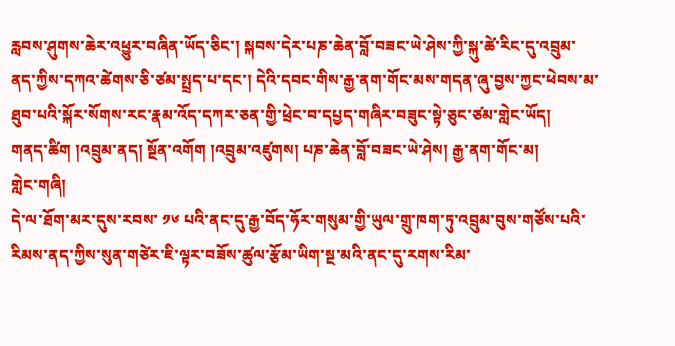རླབས་ཤུགས་ཆེར་འཕྱུར་བཞིན་ཡོད་ཅིང་། སྐབས་དེར་པཎ་ཆེན་བློ་བཟང་ཡེ་ཤེས་ཀྱི་སྐུ་ཚེ་རིང་དུ་འབྲུམ་ནད་ཀྱིས་དཀའ་ཚེགས་ཅི་ཙམ་སྤྲད་པ་དང་། དེའི་དབང་གིས་རྒྱ་ནག་གོང་མས་གདན་ཞུ་བྱས་ཀྱང་ཕེབས་མ་ཐུབ་པའི་སྐོར་སོགས་རང་རྣམ་འོད་དཀར་ཅན་གྱི་ཕྲེང་བ་དཔྱད་གཞིར་བཟུང་སྟེ་ཅུང་ཙམ་གླེང་ཡོད།
གནད་ཚིག །འབྲུམ་ནད། སྔོན་འགོག །འབྲུམ་འཛུགས། པཎ་ཆེན་བློ་བཟང་ཡེ་ཤེས། རྒྱ་ནག་གོང་མ།
གླེང་གཞི།
དེ་ལ་ཐོག་མར་དུས་རབས་ ༡༦ པའི་ནང་དུ་རྒྱ་བོད་ཧོར་གསུམ་གྱི་ཡུལ་གྲུ་ཁག་ཏུ་འབྲུམ་བུས་གཙོས་པའི་རིམས་ནད་ཀྱིས་སུན་གཙེར་ཇི་ལྟར་བཟོས་ཚུལ་རྩོམ་ཡིག་སྔ་མའི་ནང་དུ་རགས་རིམ་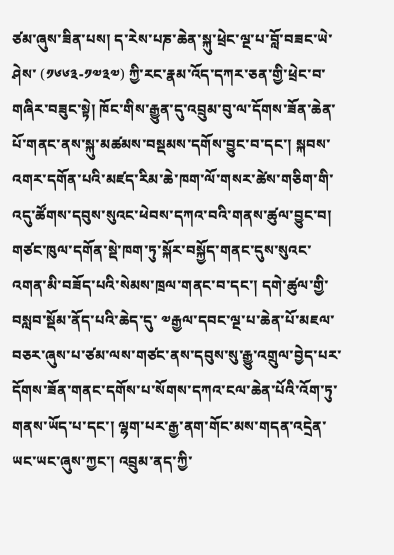ཙམ་ཞུས་ཟིན་པས། ད་རེས་པཎ་ཆེན་སྐུ་ཕྲེང་ལྔ་པ་བློ་བཟང་ཡེ་ཤེས་ (༡༦༦༣-༡༧༣༧) ཀྱི་རང་རྣམ་འོད་དཀར་ཅན་གྱི་ཕྲེང་བ་གཞིར་བཟུང་སྟེ། ཁོང་གིས་རྒྱུན་དུ་འབྲུམ་བུ་ལ་དོགས་ཟོན་ཆེན་པོ་གནང་ནས་སྐུ་མཚམས་བསྡམས་དགོས་བྱུང་བ་དང་། སྐབས་འགར་དགོན་པའི་མཛད་རིམ་ཆེ་ཁག་ལོ་གསར་ཚེས་གཅིག་གི་འདུ་ཚོགས་དབུས་སུའང་ཕེབས་དཀའ་བའི་གནས་ཚུལ་བྱུང་བ། གཙང་ཁུལ་དགོན་སྡེ་ཁག་ཏུ་སྐོར་བསྐྱོད་གནང་དུས་སུའང་འགན་མི་བཟོད་པའི་སེམས་ཁྲལ་གནང་བ་དང་། དགེ་ཚུལ་གྱི་བསླབ་སྡོམ་ནོད་པའི་ཆེད་དུ་ ༧རྒྱལ་དབང་ལྔ་པ་ཆེན་པོ་མཇལ་བཅར་ཞུས་པ་ཙམ་ལས་གཙང་ནས་དབུས་སུ་རྒྱུ་འགྲུལ་བྱེད་པར་དོགས་ཟོན་གནང་དགོས་པ་སོགས་དཀའ་ངལ་ཆེན་པོའི་འོག་ཏུ་གནས་ཡོད་པ་དང་། ལྷག་པར་རྒྱ་ནག་གོང་མས་གདན་འདྲེན་ཡང་ཡང་ཞུས་ཀྱང་། འབྲུམ་ནད་ཀྱི་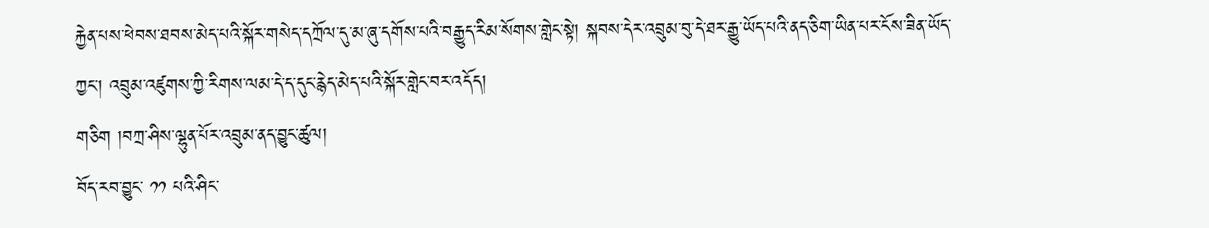རྐྱེན་པས་ཕེབས་ཐབས་མེད་པའི་སྐོར་གསེད་དཀྲོལ་དུ་མ་ཞུ་དགོས་པའི་བརྒྱུད་རིམ་སོགས་གླེང་སྟེ། སྐབས་དེར་འབྲུམ་བུ་དེ་ཐར་རྒྱུ་ཡོད་པའི་ནད་ཅིག་ཡིན་པར་ངོས་ཟིན་ཡོད་ཀྱང་། འབྲུམ་འཛུགས་ཀྱི་རིགས་ལམ་དེ་ད་དུང་རྙེད་མེད་པའི་སྐོར་གླེང་བར་འདོད།
གཅིག །བཀྲ་ཤིས་ལྷུན་པོར་འབྲུམ་ནད་བྱུང་ཚུལ།
བོད་རབ་བྱུང་ ༡༡ པའི་ཤིང་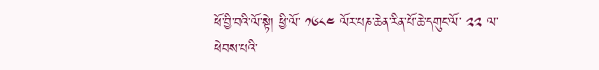ཕོ་བྱི་བའི་ལོ་སྟེ། ཕྱི་ལོ་ ༡༦༨༤ ལོར་པཎ་ཆེན་རིན་པོ་ཆེ་དགུང་ལོ་ ༢༢ ལ་ཕེབས་པའི་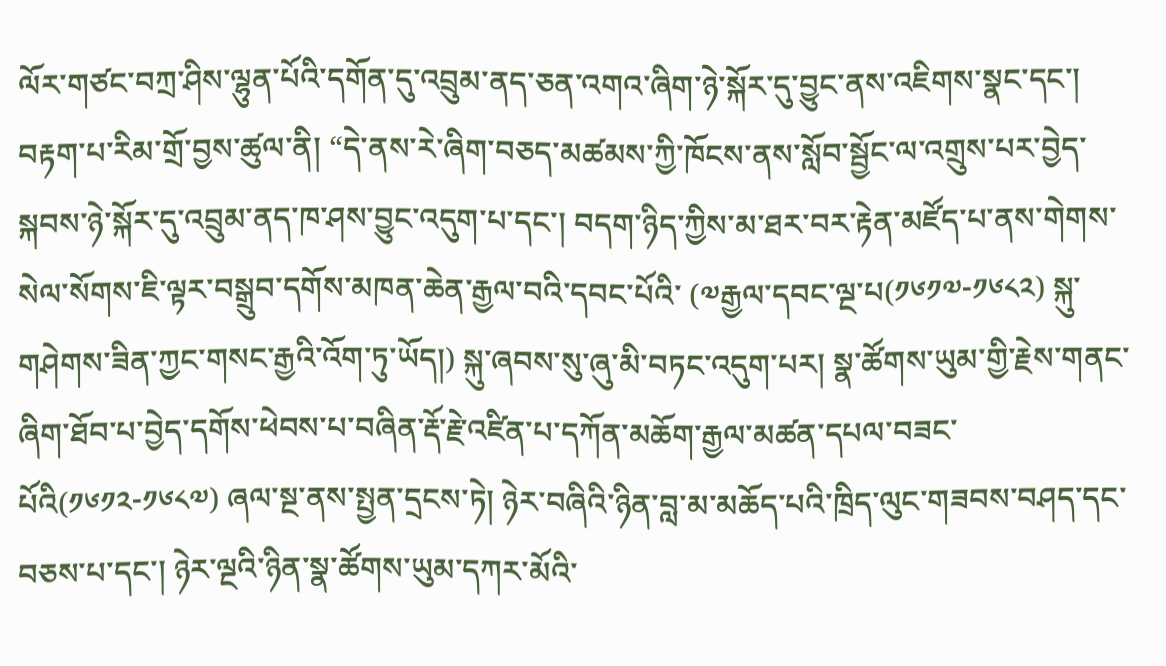ལོར་གཙང་བཀྲ་ཤིས་ལྷུན་པོའི་དགོན་དུ་འབྲུམ་ནད་ཅན་འགའ་ཞིག་ཉེ་སྐོར་དུ་བྱུང་ནས་འཇིགས་སྣང་དང་། བརྟག་པ་རིམ་གྲོ་བྱས་ཚུལ་ནི། “དེ་ནས་རེ་ཞིག་བཅད་མཚམས་ཀྱི་ཁོངས་ནས་སློབ་སྦྱོང་ལ་འགྲུས་པར་བྱེད་སྐབས་ཉེ་སྐོར་དུ་འབྲུམ་ནད་ཁ་ཤས་བྱུང་འདུག་པ་དང་། བདག་ཉིད་ཀྱིས་མ་ཐར་བར་རྟེན་མཛོད་པ་ནས་གེགས་སེལ་སོགས་ཇི་ལྟར་བསྒྲུབ་དགོས་མཁན་ཆེན་རྒྱལ་བའི་དབང་པོའི་ (༧རྒྱལ་དབང་ལྔ་པ(༡༦༡༧-༡༦༨༢) སྐུ་གཤེགས་ཟིན་ཀྱང་གསང་རྒྱའི་འོག་ཏུ་ཡོད།) སྐུ་ཞབས་སུ་ཞུ་མི་བཏང་འདུག་པར། སྣ་ཚོགས་ཡུམ་གྱི་རྗེས་གནང་ཞིག་ཐོབ་པ་བྱེད་དགོས་ཕེབས་པ་བཞིན་རྡོ་རྗེ་འཛིན་པ་དཀོན་མཆོག་རྒྱལ་མཚན་དཔལ་བཟང་པོའི(༡༦༡༢-༡༦༨༧) ཞལ་སྔ་ནས་སྤྱན་དྲངས་ཏེ། ཉེར་བཞིའི་ཉིན་བླ་མ་མཆོད་པའི་ཁྲིད་ལུང་གཟབས་བཤད་དང་བཅས་པ་དང་། ཉེར་ལྔའི་ཉིན་སྣ་ཚོགས་ཡུམ་དཀར་མོའི་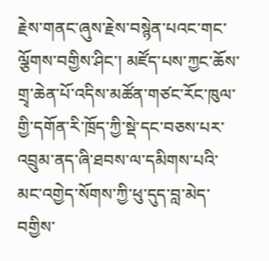རྗེས་གནང་ཞུས་རྗེས་བསྙེན་པའང་གང་ལྕོགས་བགྱིས་ཤིང་། མཛོད་པས་ཀྱང་ཆོས་གྲྭ་ཆེན་པོ་འདིས་མཚོན་གཙང་རོང་ཁུལ་གྱི་དགོན་རི་ཁྲོད་ཀྱི་སྡེ་དང་བཅས་པར་འབྲུམ་ནད་ཞི་ཐབས་ལ་དམིགས་པའི་མང་འགྱེད་སོགས་ཀྱི་ཕུ་དུད་བླ་མེད་བགྱིས་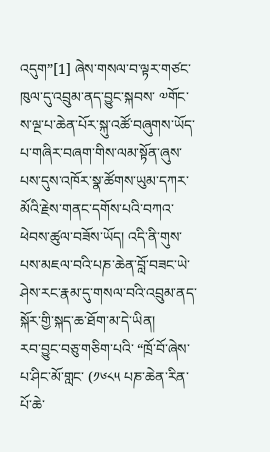འདུག”[1] ཞེས་གསལ་བ་ལྟར་གཙང་ཁུལ་དུ་འབྲུམ་ནད་བྱུང་སྐབས་ ༧གོང་ས་ལྔ་པ་ཆེན་པོར་སྐུ་འཚོ་བཞུགས་ཡོད་པ་གཞིར་བཞག་གིས་ལམ་སྟོན་ཞུས་པས་དུས་འཁོར་སྣ་ཚོགས་ཡུམ་དཀར་མོའི་རྗེས་གནང་དགོས་པའི་བཀའ་ཕེབས་ཚུལ་བཟོས་ཡོད། འདི་ནི་གུས་པས་མཇལ་བའི་པཎ་ཆེན་བློ་བཟང་ཡེ་ཤེས་རང་རྣམ་དུ་གསལ་བའི་འབྲུམ་ནད་སྐོར་གྱི་སྐད་ཆ་ཐོག་མ་དེ་ཡིན།
རབ་བྱུང་བཅུ་གཅིག་པའི་ “ཁྲོ་བོ་ཞེས་པ་ཤིང་མོ་གླང་ (༡༦༨༥ པཎ་ཆེན་རིན་པོ་ཆེ་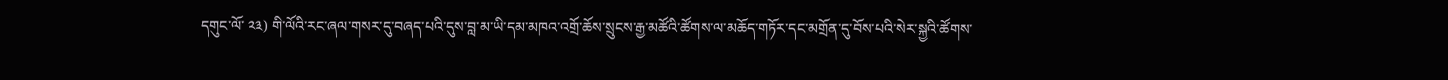དགུང་ལོ་ ༢༣) གི་ལོའི་རང་ཞལ་གསར་དུ་བཞད་པའི་དུས་བླ་མ་ཡི་དམ་མཁའ་འགྲོ་ཆོས་སྲུངས་རྒྱ་མཚོའི་ཚོགས་ལ་མཆོད་གཏོར་དང་མགྲོན་དུ་བོས་པའི་སེར་སྐྱའི་ཚོགས་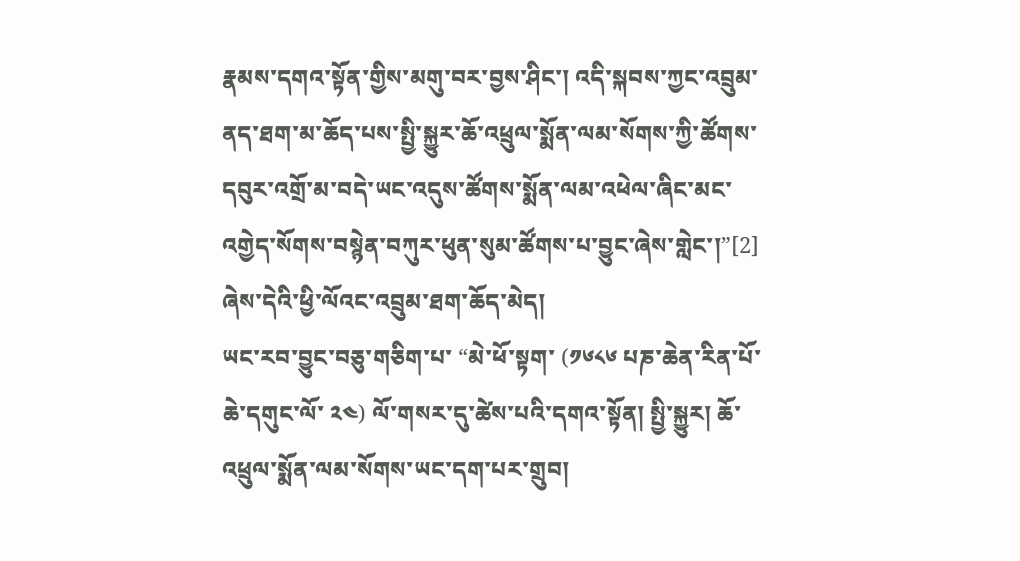རྣམས་དགའ་སྟོན་གྱིས་མགུ་བར་བྱས་ཤིང་། འདི་སྐབས་ཀྱང་འབྲུམ་ནད་ཐག་མ་ཆོད་པས་སྤྱི་སྐྱུར་ཆོ་འཕྲུལ་སྨོན་ལམ་སོགས་ཀྱི་ཚོགས་དབུར་འགྲོ་མ་བདེ་ཡང་འདུས་ཚོགས་སྨོན་ལམ་འཕེལ་ཞིང་མང་འགྱེད་སོགས་བསྙེན་བཀུར་ཕུན་སུམ་ཚོགས་པ་བྱུང་ཞེས་གླེང་།”[2] ཞེས་དེའི་ཕྱི་ལོའང་འབྲུམ་ཐག་ཆོད་མེད།
ཡང་རབ་བྱུང་བཅུ་གཅིག་པ་ “མེ་ཕོ་སྟག་ (༡༦༨༦ པཎ་ཆེན་རིན་པོ་ཆེ་དགུང་ལོ་ ༢༤) ལོ་གསར་དུ་ཚེས་པའི་དགའ་སྟོན། སྤྱི་སྐྱུར། ཆོ་འཕྲུལ་སྨོན་ལམ་སོགས་ཡང་དག་པར་གྲུབ།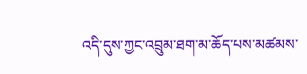འདི་དུས་ཀྱང་འབྲུམ་ཐག་མ་ཆོད་པས་མཚམས་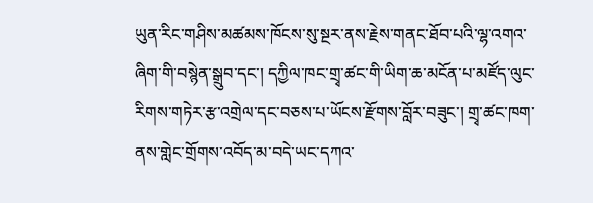ཡུན་རིང་གཤིས་མཚམས་ཁོངས་སུ་སྔར་ནས་རྗེས་གནང་ཐོབ་པའི་ལྷ་འགའ་ཞིག་གི་བསྙེན་སྒྲུབ་དང་། དཀྱིལ་ཁང་གྲྭ་ཚང་གི་ཡིག་ཆ་མངོན་པ་མཛོད་ལུང་རིགས་གཏེར་རྩ་འགྲེལ་དང་བཅས་པ་ཡོངས་རྫོགས་བློར་བཟུང་། གྲྭ་ཚང་ཁག་ནས་གླེང་གྲོགས་འབོད་མ་བདེ་ཡང་དཀའ་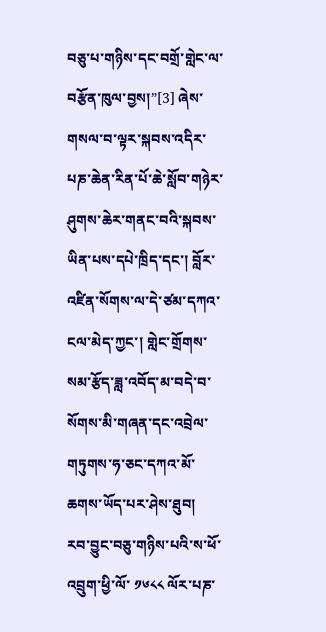བཅུ་པ་གཉིས་དང་བགྲོ་གླེང་ལ་བརྩོན་ཁུལ་བྱས།”[3] ཞེས་གསལ་བ་ལྟར་སྐབས་འདིར་པཎ་ཆེན་རིན་པོ་ཆེ་སློབ་གཉེར་ཤུགས་ཆེར་གནང་བའི་སྐབས་ཡིན་པས་དཔེ་ཁྲིད་དང་། བློར་འཛིན་སོགས་ལ་དེ་ཙམ་དཀའ་ངལ་མེད་ཀྱང་། གླེང་གྲོགས་སམ་རྩོད་ཟླ་འབོད་མ་བདེ་བ་སོགས་མི་གཞན་དང་འབྲེལ་གཏུགས་ཧ་ཅང་དཀའ་མོ་ཆགས་ཡོད་པར་ཤེས་ཐུབ།
རབ་བྱུང་བཅུ་གཉིས་པའི་ས་ཕོ་འབྲུག་ཕྱི་ལོ་ ༡༦༨༨ ལོར་པཎ་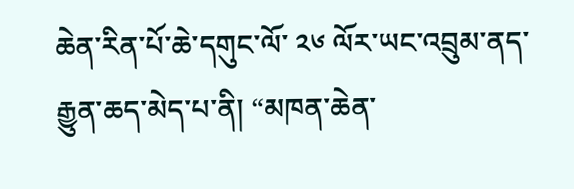ཆེན་རིན་པོ་ཆེ་དགུང་ལོ་ ༢༦ ལོར་ཡང་འབྲུམ་ནད་རྒྱུན་ཆད་མེད་པ་ནི། “མཁན་ཆེན་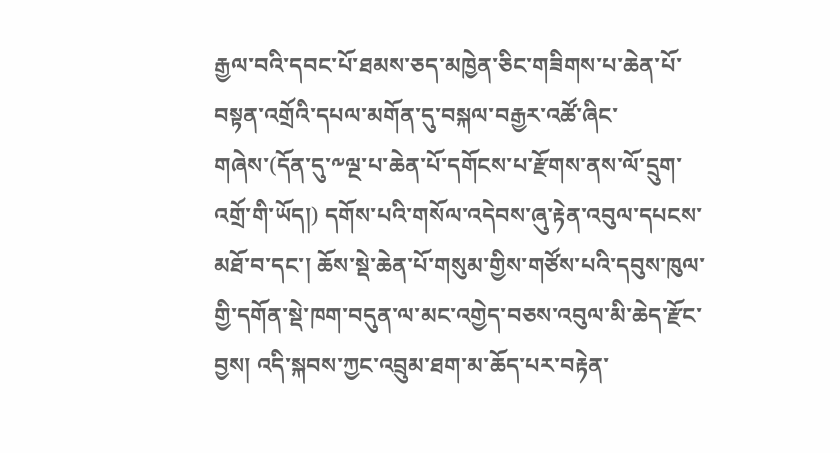རྒྱལ་བའི་དབང་པོ་ཐམས་ཅད་མཁྱེན་ཅིང་གཟིགས་པ་ཆེན་པོ་བསྟན་འགྲོའི་དཔལ་མགོན་དུ་བསྐལ་བརྒྱར་འཚོ་ཞིང་གཞེས་(དོན་དུ་༸ལྔ་པ་ཆེན་པོ་དགོངས་པ་རྫོགས་ནས་ལོ་དྲུག་འགྲོ་གི་ཡོད།) དགོས་པའི་གསོལ་འདེབས་ཞུ་རྟེན་འབུལ་དཔངས་མཐོ་བ་དང་། ཆོས་སྡེ་ཆེན་པོ་གསུམ་གྱིས་གཙོས་པའི་དབུས་ཁུལ་གྱི་དགོན་སྡེ་ཁག་བདུན་ལ་མང་འགྱེད་བཅས་འབུལ་མི་ཆེད་རྫོང་བྱས། འདི་སྐབས་ཀྱང་འབྲུམ་ཐག་མ་ཆོད་པར་བརྟེན་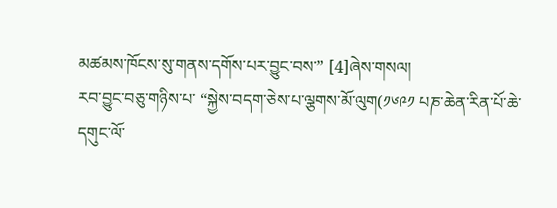མཚམས་ཁོངས་སུ་གནས་དགོས་པར་བྱུང་བས་” [4]ཞེས་གསལ།
རབ་བྱུང་བཅུ་གཉིས་པ་ “སྐྱེས་བདག་ཅེས་པ་ལྕགས་མོ་ལུག(༡༦༩༡ པཎ་ཆེན་རིན་པོ་ཆེ་དགུང་ལོ་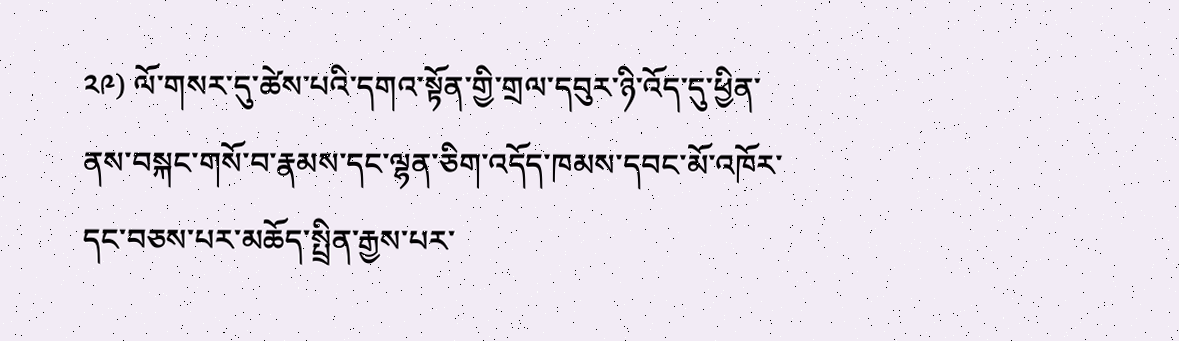༢༩) ལོ་གསར་དུ་ཚེས་པའི་དགའ་སྟོན་གྱི་གྲལ་དབུར་ཉི་འོད་དུ་ཕྱིན་ནས་བསྐང་གསོ་བ་རྣམས་དང་ལྷན་ཅིག་འདོད་ཁམས་དབང་མོ་འཁོར་དང་བཅས་པར་མཆོད་སྤྲིན་རྒྱས་པར་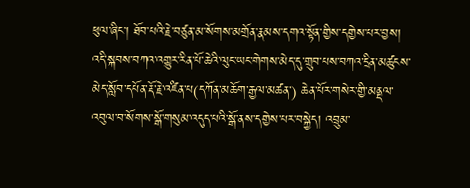ཕུལ་ཞིང་། ཐོབ་པའི་རྗེ་བཙུན་མ་སོགས་མགྲོན་རྣམས་དགའ་སྟོན་གྱིས་དགྱེས་པར་བྱས། འདི་སྐབས་བཀའ་འགྱུར་རིན་པོ་ཆེའི་ལུང་ཡང་གེགས་མེད་དུ་གྲུབ་པས་བཀའ་དྲིན་མཚུངས་མེད་སློབ་དཔོན་རྡོ་རྗེ་འཛིན་པ(དཀོན་མཆོག་རྒྱལ་མཚན་) ཆེན་པོར་གསེར་གྱི་མནྡལ་འབུལ་བ་སོགས་སྒོ་གསུམ་འདུད་པའི་སྒོ་ནས་དགྱེས་པར་བསྐྱེད། འབྲུམ་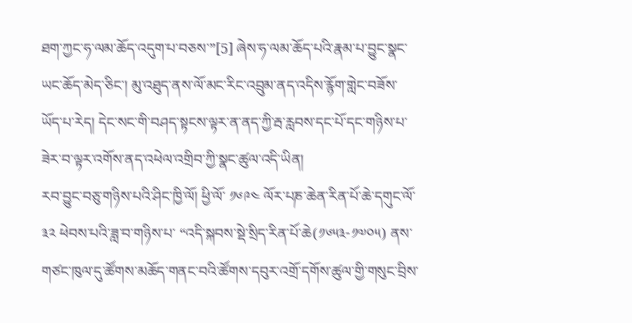ཐག་ཀྱང་ཧ་ལམ་ཆོད་འདུག་པ་བཅས་”[5] ཞེས་ཧ་ལམ་ཆོད་པའི་རྣམ་པ་བྱུང་སྣང་ཡང་ཆོད་མེད་ཅིང་། མུ་འཐུད་ནས་ལོ་མང་རིང་འབྲུམ་ནད་འདིས་རྙོག་གླེང་བཟོས་ཡོད་པ་རེད། དེང་སང་གི་བཤད་སྟངས་ལྟར་ན་ནད་ཀྱི་རྦ་རླབས་དང་པོ་དང་གཉིས་པ་ཟེར་བ་ལྟར་འགོས་ནད་འཕེལ་འགྲིབ་ཀྱི་སྣང་ཚུལ་འདི་ཡིན།
རབ་བྱུང་བཅུ་གཉིས་པའི་ཤིང་ཁྱི་ལོ། ཕྱི་ལོ་ ༡༦༩༤ ལོར་པཎ་ཆེན་རིན་པོ་ཆེ་དགུང་ལོ་ ༣༢ ཕེབས་པའི་ཟླ་བ་གཉིས་པ་ “འདི་སྐབས་སྡེ་སྲིད་རིན་པོ་ཆེ(༡༦༥༣-༡༧༠༥) ནས་གཙང་ཁུལ་དུ་ཚོགས་མཆོད་གནང་བའི་ཚོགས་དབུར་འགྲོ་དགོས་ཚུལ་གྱི་གསུང་བྲིས་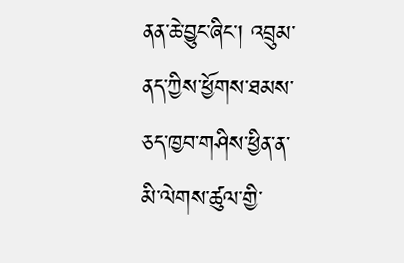ནན་ཆེ་བྱུང་ཞིང་། འབྲུམ་ནད་ཀྱིས་ཕྱོགས་ཐམས་ཅད་ཁྱབ་གཤིས་ཕྱིན་ན་མི་ལེགས་ཚུལ་གྱི་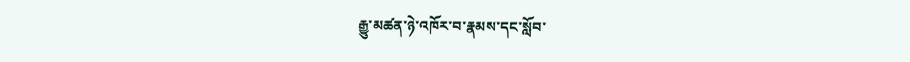རྒྱུ་མཚན་ཉེ་འཁོར་བ་རྣམས་དང་སློབ་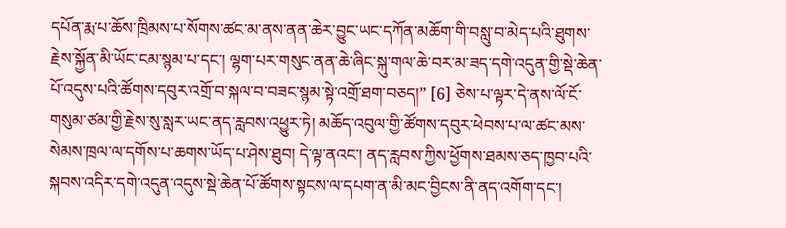དཔོན་རྨ་པ་ཆོས་ཁྲིམས་པ་སོགས་ཚང་མ་ནས་ནན་ཆེར་བྱུང་ཡང་དཀོན་མཆོག་གི་བསླུ་བ་མེད་པའི་ཐུགས་རྗེས་སྐྱོན་མི་ཡོང་ངམ་སྙམ་པ་དང་། ལྷག་པར་གསུང་ནན་ཆེ་ཞིང་སྐུ་གལ་ཆེ་བར་མ་ཟད་དགེ་འདུན་གྱི་སྡེ་ཆེན་པོ་འདུས་པའི་ཚོགས་དབུར་འགྲོ་བ་སྐལ་བ་བཟང་སྙམ་སྟེ་འགྲོ་ཐག་བཅད།” [6] ཅེས་པ་ལྟར་དེ་ནས་ལོ་ངོ་གསུམ་ཙམ་གྱི་རྗེས་སུ་སླར་ཡང་ནད་རླབས་འཕྱུར་ཏེ། མཆོད་འབུལ་གྱི་ཚོགས་དབུར་ཕེབས་པ་ལ་ཚང་མས་སེམས་ཁྲལ་ལ་དགོས་པ་ཆགས་ཡོད་པ་ཤེས་ཐུབ། དེ་ལྟ་ནའང་། ནད་རླབས་ཀྱིས་ཕྱོགས་ཐམས་ཅད་ཁྱབ་པའི་སྐབས་འདིར་དགེ་འདུན་འདུས་སྡེ་ཆེན་པོ་ཚོགས་སྟངས་ལ་དཔག་ན་མི་མང་བྱིངས་ནི་ནད་འགོག་དང་།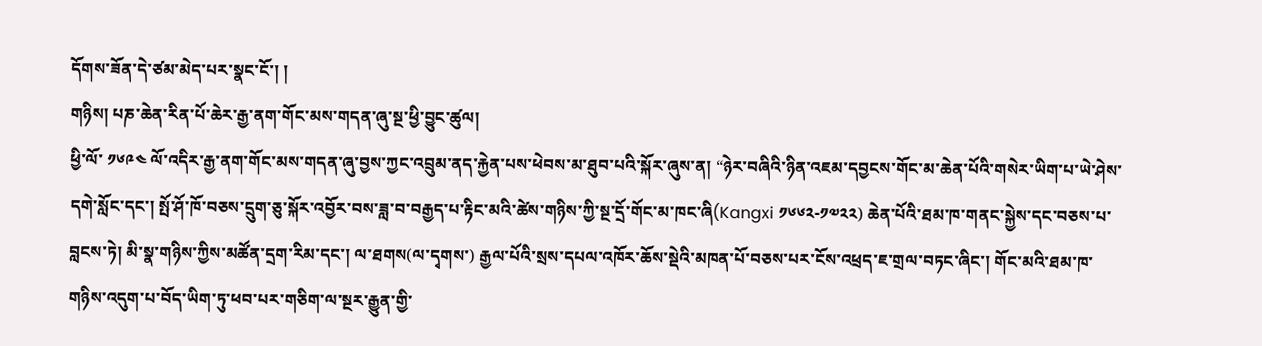དོགས་ཟོན་དེ་ཙམ་མེད་པར་སྣང་ངོ་། །
གཉིས། པཎ་ཆེན་རིན་པོ་ཆེར་རྒྱ་ནག་གོང་མས་གདན་ཞུ་སྔ་ཕྱི་བྱུང་ཚུལ།
ཕྱི་ལོ་ ༡༦༩༤ ལོ་འདིར་རྒྱ་ནག་གོང་མས་གདན་ཞུ་བྱས་ཀྱང་འབྲུམ་ནད་རྐྱེན་པས་ཕེབས་མ་ཐུབ་པའི་སྐོར་ཞུས་ན། “ཉེར་བཞིའི་ཉིན་འཇམ་དབྱངས་གོང་མ་ཆེན་པོའི་གསེར་ཡིག་པ་ཡེ་ཤེས་དགེ་སློང་དང་། སྤོ་ཤོ་ཁོ་བཅས་དྲུག་ཅུ་སྐོར་འབྱོར་བས་ཟླ་བ་བརྒྱད་པ་རྟིང་མའི་ཚེས་གཉིས་ཀྱི་སྔ་དྲོ་གོང་མ་ཁང་ཞི(Kangxi ༡༦༦༢-༡༧༢༢) ཆེན་པོའི་ཐམ་ཁ་གནང་སྐྱེས་དང་བཅས་པ་བླངས་ཏེ། མི་སྣ་གཉིས་ཀྱིས་མཚོན་དྲག་རིམ་དང་། ལ་ཐགས(ལ་དྭགས་) རྒྱལ་པོའི་སྲས་དཔལ་འཁོར་ཆོས་སྡེའི་མཁན་པོ་བཅས་པར་ངོས་འཕྲད་ཇ་གྲལ་བཏང་ཞིང་། གོང་མའི་ཐམ་ཁ་གཉིས་འདུག་པ་བོད་ཡིག་ཏུ་ཕབ་པར་གཅིག་ལ་སྔར་རྒྱུན་གྱི་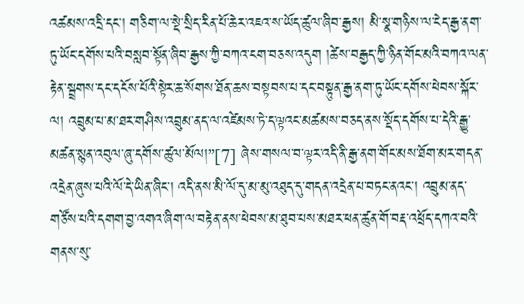འཚམས་འདྲི་དང་། གཅིག་ལ་སྡེ་སྲིད་རིན་པོ་ཆེར་འཇའ་ས་ཡོད་ཚུལ་ཞིབ་རྒྱས། མི་སྣ་གཉིས་ལ་ངེད་རྒྱ་ནག་ཏུ་ཡོང་དགོས་པའི་བསླབ་སྟོན་ཞིབ་རྒྱས་ཀྱི་བཀའ་ངག་བཅས་འདུག །ཚེས་བརྒྱད་ཀྱི་ཉིན་གོང་མའི་བཀའ་ལན་རྟེན་སྦྲགས་དང་དངོས་པོའི་སྟེར་ཆ་སོགས་ཐོན་ཆས་བསྟབས་པ་དང་བསྟུན་རྒྱ་ནག་ཏུ་ཡོང་དགོས་ཕེབས་སྐོར་ལ། འབྲུམ་པ་མ་ཐར་གཤིས་འབྲུམ་ནད་ལ་འཛེམས་ཏེ་ད་ལྟའང་མཚམས་བཅད་ནས་སྡོད་དགོས་པ་དེའི་རྒྱུ་མཚན་སྙན་འབུལ་ཞུ་དགོས་ཚུལ་མོལ།”[7] ཞེས་གསལ་བ་ལྟར་འདི་ནི་རྒྱ་ནག་གོང་མས་ཐོག་མར་གདན་འདྲེན་ཞུས་པའི་ལོ་དེ་ཡིན་ཞིང་། འདི་ནས་མི་ལོ་དུ་མ་མུ་འཐུད་དུ་གདན་འདྲེན་པ་བཏང་ནའང་། འབྲུམ་ནད་གཙོས་པའི་དགག་བྱ་འགའ་ཞིག་ལ་བརྟེན་ནས་ཕེབས་མ་ཐུབ་པས་མཐར་ཕན་ཚུན་གོ་བརྡ་འཕྲོད་དཀའ་བའི་གནས་སུ་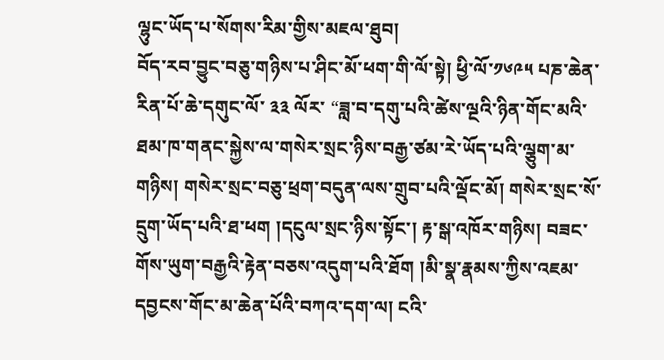ལྷུང་ཡོད་པ་སོགས་རིམ་གྱིས་མཇལ་ཐུབ།
བོད་རབ་བྱུང་བཅུ་གཉིས་པ་ཤིང་མོ་ཕག་གི་ལོ་སྟེ། ཕྱི་ལོ་༡༦༩༥ པཎ་ཆེན་རིན་པོ་ཆེ་དགུང་ལོ་ ༣༣ ལོར་ “ཟླ་བ་དགུ་པའི་ཚེས་ལྔའི་ཉིན་གོང་མའི་ཐམ་ཁ་གནང་སྐྱེས་ལ་གསེར་སྲང་ཉིས་བརྒྱ་ཙམ་རེ་ཡོད་པའི་ལྕུག་མ་གཉིས། གསེར་སྲང་བཅུ་ཕྲག་བདུན་ལས་གྲུབ་པའི་ལྡོང་མོ། གསེར་སྲང་སོ་དྲུག་ཡོད་པའི་ཐ་ཕག །དངུལ་སྲང་ཉིས་སྟོང་། རྟ་སྒ་འཁོར་གཉིས། བཟང་གོས་ཡུག་བརྒྱའི་རྟེན་བཅས་འདུག་པའི་ཐོག །མི་སྣ་རྣམས་ཀྱིས་འཇམ་དབྱངས་གོང་མ་ཆེན་པོའི་བཀའ་དག་ལ། ངའི་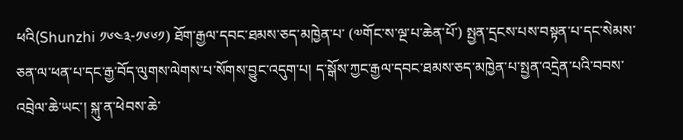ཕའི(Shunzhi ༡༦༤༣-༡༦༦༡) ཐོག་རྒྱལ་དབང་ཐམས་ཅད་མཁྱེན་པ་ (༧གོང་ས་ལྔ་པ་ཆེན་པོ་) སྤྱན་དྲངས་པས་བསྟན་པ་དང་སེམས་ཅན་ལ་ཕན་པ་དང་རྒྱ་བོད་ལུགས་ལེགས་པ་སོགས་བྱུང་འདུག་པ། ད་སྒོས་ཀྱང་རྒྱལ་དབང་ཐམས་ཅད་མཁྱེན་པ་སྤྱན་འདྲེན་པའི་བབས་འབྲེལ་ཆེ་ཡང་། སྐུ་ན་ཕེབས་ཆེ་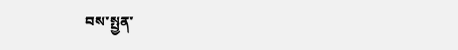བས་སྤྱན་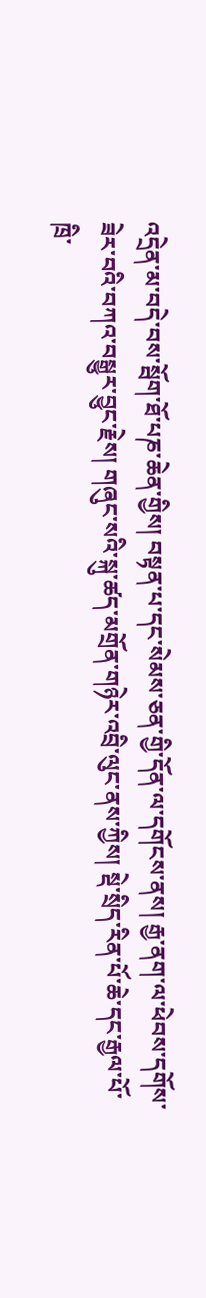འདྲེན་མ་བདེ་བས་སྦོག་ཐོ་པཎ་ཆེན་གྱིས། བསྟན་པ་དང་སེམས་ཅན་གྱི་དོན་ལ་དགོངས་ནས། རྒྱ་ནག་ལ་ཕེབས་དགོས་ཟེར་བའི་བཀའ་བསྒྱུར་བྱུང་རྗེས། གཞུང་སའི་སྐུ་ཚད་མགྲོན་གཉེར་འབྲི་ལུང་ནས་ཀྱིས། སྡེ་སྲིད་རིན་པོ་ཆེ་དང་རྒྱལ་པོ་ཁྲི་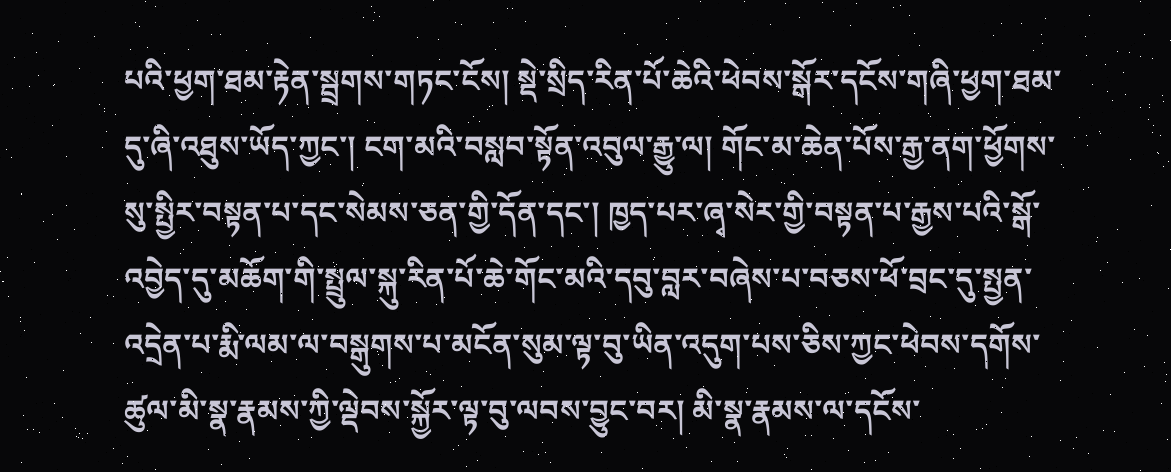པའི་ཕྱག་ཐམ་རྟེན་སྦྲགས་གཏང་ངོས། སྡེ་སྲིད་རིན་པོ་ཆེའི་ཕེབས་སྒོར་དངོས་གཞི་ཕྱག་ཐམ་དུ་ཞི་འཐུས་ཡོད་ཀྱང་། ངག་མའི་བསླབ་སྟོན་འབུལ་རྒྱུ་ལ། གོང་མ་ཆེན་པོས་རྒྱ་ནག་ཕྱོགས་སུ་སྤྱིར་བསྟན་པ་དང་སེམས་ཅན་གྱི་དོན་དང་། ཁྱད་པར་ཞྭ་སེར་གྱི་བསྟན་པ་རྒྱས་པའི་སྒོ་འབྱེད་དུ་མཆོག་གི་སྤྲུལ་སྐུ་རིན་པོ་ཆེ་གོང་མའི་དབུ་བླར་བཞེས་པ་བཅས་ཕོ་བྲང་དུ་སྤྱན་འདྲེན་པ་རྨི་ལམ་ལ་བསྒུགས་པ་མངོན་སུམ་ལྟ་བུ་ཡིན་འདུག་པས་ཅིས་ཀྱང་ཕེབས་དགོས་ཚུལ་མི་སྣ་རྣམས་ཀྱི་ལྡེབས་སྐྱོར་ལྟ་བུ་ལབས་བྱུང་བར། མི་སྣ་རྣམས་ལ་དངོས་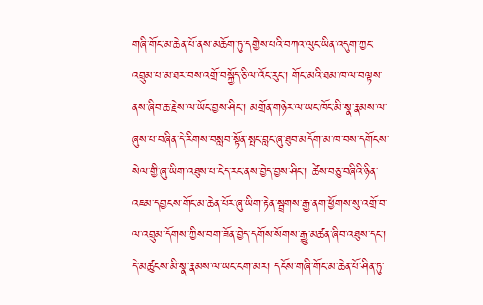གཞི་གོང་མ་ཆེན་པོ་ནས་མཆོག་ཏུ་དགྱེས་པའི་བཀའ་ལུང་ཡིན་འདུག་ཀྱང་འབྲུམ་པ་མ་ཐར་བས་འགྲོ་བསྐྱོད་ཅི་ལ་འོང་རུང་། གོང་མའི་ཐམ་ཁ་ལ་བལྟས་ནས་ཞིབ་ཆ་རྗེས་ལ་ཡོང་བྱས་ཤིང་། མགྲོན་གཉེར་ལ་ཡང་ཁོང་མི་སྣ་རྣམས་ལ་ཞུས་པ་བཞིན་དེ་རིགས་བསླབ་སྟོན་སྤང་བླང་ཞུ་ཐུབ་མདོག་མ་ཁ་བས་དགོངས་སེལ་གྱི་ཞུ་ཡིག་འཐུས་པ་ངེད་རང་ནས་བྱེད་བྱས་ཤིང་། ཚེས་བཅུ་བཞིའི་ཉིན་འཇམ་དབྱངས་གོང་མ་ཆེན་པོར་ཞུ་ཡིག་རྟེན་སྦྲགས་རྒྱ་ནག་ཕྱོགས་སུ་འགྲོ་བ་ལ་འབྲུམ་དོགས་ཀྱིས་བག་ཟོན་བྱེད་དགོས་སོགས་རྒྱུ་མཚན་ཞིབ་འཐུས་དང་། དེ་མཚུངས་མི་སྣ་རྣམས་ལ་ཡང་ངག་མར། དངོས་གཞི་གོང་མ་ཆེན་པོ་ཤིན་ཏུ་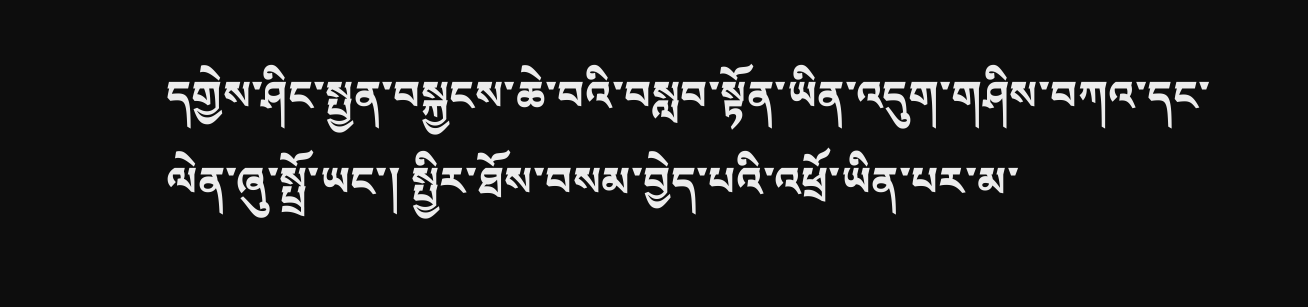དགྱེས་ཤིང་སྤྱན་བསྐྱངས་ཆེ་བའི་བསླབ་སྟོན་ཡིན་འདུག་གཤིས་བཀའ་དང་ལེན་ཞུ་སྤྲོ་ཡང་། སྤྱིར་ཐོས་བསམ་བྱེད་པའི་འཕྲོ་ཡིན་པར་མ་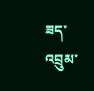ཟད་འབྲུམ་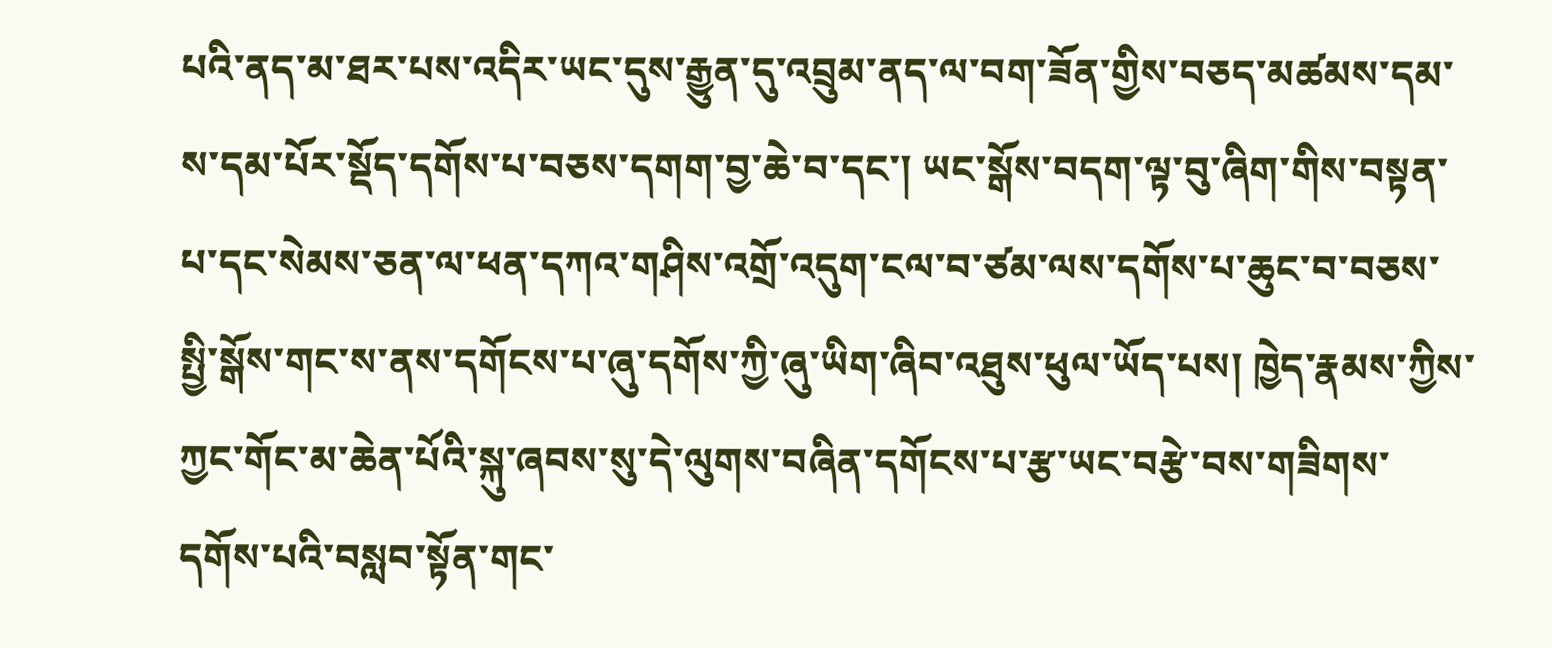པའི་ནད་མ་ཐར་པས་འདིར་ཡང་དུས་རྒྱུན་དུ་འབྲུམ་ནད་ལ་བག་ཟོན་གྱིས་བཅད་མཚམས་དམ་ས་དམ་པོར་སྡོད་དགོས་པ་བཅས་དགག་བྱ་ཆེ་བ་དང་། ཡང་སྒོས་བདག་ལྟ་བུ་ཞིག་གིས་བསྟན་པ་དང་སེམས་ཅན་ལ་ཕན་དཀའ་གཤིས་འགྲོ་འདུག་ངལ་བ་ཙམ་ལས་དགོས་པ་ཆུང་བ་བཅས་སྤྱི་སྒོས་གང་ས་ནས་དགོངས་པ་ཞུ་དགོས་ཀྱི་ཞུ་ཡིག་ཞིབ་འཐུས་ཕུལ་ཡོད་པས། ཁྱེད་རྣམས་ཀྱིས་ཀྱང་གོང་མ་ཆེན་པོའི་སྐུ་ཞབས་སུ་དེ་ལུགས་བཞིན་དགོངས་པ་རྩ་ཡང་བརྩེ་བས་གཟིགས་དགོས་པའི་བསླབ་སྟོན་གང་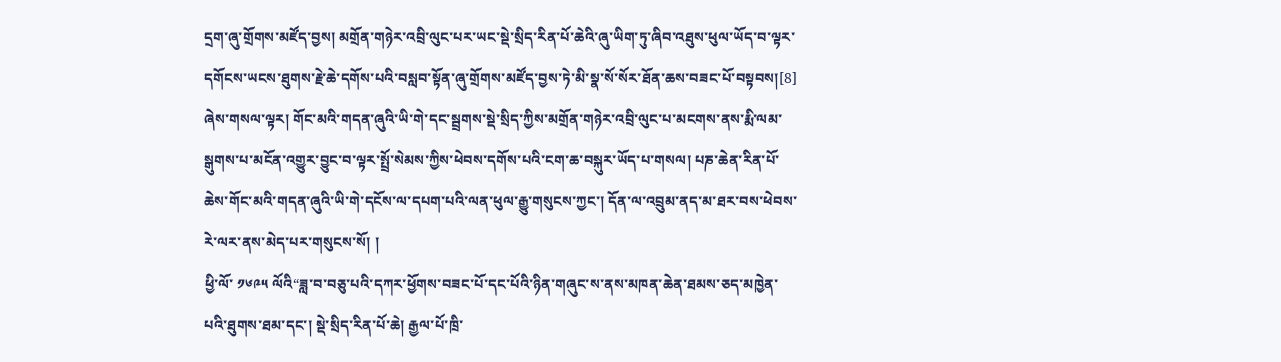དྲག་ཞུ་གྲོགས་མཛོད་བྱས། མགྲོན་གཉེར་འབྲི་ལུང་པར་ཡང་སྡེ་སྲིད་རིན་པོ་ཆེའི་ཞུ་ཡིག་ཏུ་ཞིབ་འཐུས་ཕུལ་ཡོད་བ་ལྟར་དགོངས་ཡངས་ཐུགས་རྗེ་ཆེ་དགོས་པའི་བསླབ་སྟོན་ཞུ་གྲོགས་མཛོད་བྱས་ཏེ་མི་སྣ་སོ་སོར་ཐོན་ཆས་བཟང་པོ་བསྟབས།[8] ཞེས་གསལ་ལྟར། གོང་མའི་གདན་ཞུའི་ཡི་གེ་དང་སྦྲགས་སྡེ་སྲིད་ཀྱིས་མགྲོན་གཉེར་འབྲི་ལུང་པ་མངགས་ནས་རྨི་ལམ་སྒུགས་པ་མངོན་འགྱུར་བྱུང་བ་ལྟར་སྤྲོ་སེམས་ཀྱིས་ཕེབས་དགོས་པའི་ངག་ཆ་བསྐུར་ཡོད་པ་གསལ། པཎ་ཆེན་རིན་པོ་ཆེས་གོང་མའི་གདན་ཞུའི་ཡི་གེ་དངོས་ལ་དཔག་པའི་ལན་ཕུལ་རྒྱུ་གསུངས་ཀྱང་། དོན་ལ་འབྲུམ་ནད་མ་ཐར་བས་ཕེབས་རེ་ལར་ནས་མེད་པར་གསུངས་སོ། །
ཕྱི་ལོ་ ༡༦༩༥ ལོའི“ཟླ་བ་བཅུ་པའི་དཀར་ཕྱོགས་བཟང་པོ་དང་པོའི་ཉིན་གཞུང་ས་ནས་མཁན་ཆེན་ཐམས་ཅད་མཁྱེན་པའི་ཐུགས་ཐམ་དང་། སྡེ་སྲིད་རིན་པོ་ཆེ། རྒྱལ་པོ་ཁྲི་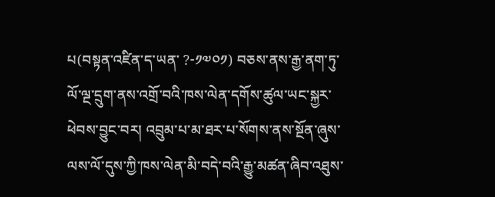པ(བསྟན་འཛིན་ད་ཡན་ ?-༡༧༠༡) བཅས་ནས་རྒྱ་ནག་ཏུ་ལོ་ལྔ་དྲུག་ནས་འགྲོ་བའི་ཁས་ལེན་དགོས་ཚུལ་ཡང་སྐྱར་ཕེབས་བྱུང་བར། འབྲུམ་པ་མ་ཐར་པ་སོགས་ནས་སྔོན་ཞུས་ལས་ལོ་དུས་ཀྱི་ཁས་ལེན་མི་བདེ་བའི་རྒྱུ་མཚན་ཞིབ་འཐུས་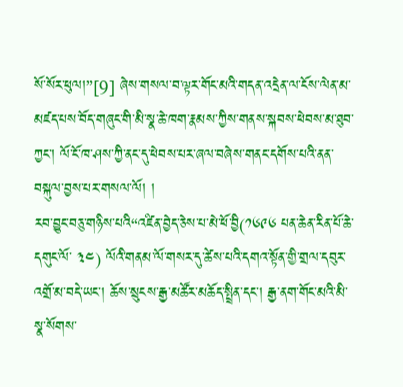སོ་སོར་ཕུལ།”[9] ཞེས་གསལ་བ་ལྟར་གོང་མའི་གདན་འདྲེན་ལ་ངོས་ལེན་མ་མཛད་པས་བོད་གཞུང་གི་མི་སྣ་ཆེ་ཁག་རྣམས་ཀྱིས་གནས་སྐབས་ཕེབས་མ་ཐུབ་ཀྱང་། ལོ་ངོ་ཁ་ཤས་ཀྱི་ནང་དུ་ཕེབས་པར་ཞལ་བཞེས་གནང་དགོས་པའི་ནན་བསྐུལ་བྱས་པར་གསལ་ལོ། །
རབ་བྱུང་བཅུ་གཉིས་པའི“འཛིན་བྱེད་ཅེས་པ་མེ་ཕོ་བྱི(༡༦༩༦ པན་ཆེན་རིན་པོ་ཆེ་དགུང་ལོ་ ༣༤) ལོའི་གནམ་ལོ་གསར་དུ་ཚེས་པའི་དགའ་སྟོན་གྱི་གྲལ་དབུར་འགྲོ་མ་བདེ་ཡང་། ཆོས་སྲུངས་རྒྱ་མཚོར་མཆོད་སྤྲིན་དང་། རྒྱ་ནག་གོང་མའི་མི་སྣ་སོགས་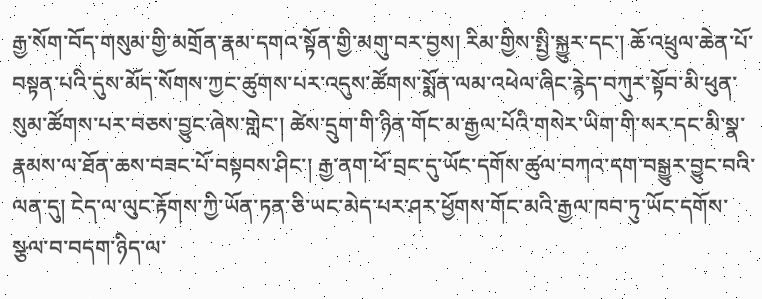རྒྱ་སོག་བོད་གསུམ་གྱི་མགྲོན་རྣམ་དགའ་སྟོན་གྱི་མགུ་བར་བྱས། རིམ་གྱིས་སྤྱི་སྐྱུར་དང་། ཆོ་འཕྲུལ་ཆེན་པོ་བསྟན་པའི་དུས་མོད་སོགས་ཀྱང་ཚུགས་པར་འདུས་ཚོགས་སྨོན་ལམ་འཕེལ་ཞིང་རྙེད་བཀུར་སྟོབ་མི་ཕུན་སུམ་ཚོགས་པར་བཅས་བྱུང་ཞེས་གླེང་། ཚེས་དྲུག་གི་ཉིན་གོང་མ་རྒྱལ་པོའི་གསེར་ཡིག་གི་སར་དང་མི་སྣ་རྣམས་ལ་ཐོན་ཆས་བཟང་པོ་བསྟབས་ཤིང་། རྒྱ་ནག་ཕོ་བྲང་དུ་ཡོང་དགོས་ཚུལ་བཀའ་དག་བསྒྱུར་བྱུང་བའི་ལན་དུ། ངེད་ལ་ལུང་རྟོགས་ཀྱི་ཡོན་ཏན་ཅི་ཡང་མེད་པར་ཤར་ཕྱོགས་གོང་མའི་རྒྱལ་ཁབ་ཏུ་ཡོང་དགོས་སྩལ་བ་བདག་ཉིད་ལ་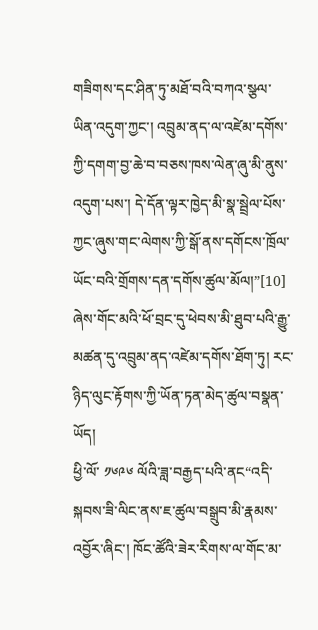གཟིགས་དང་ཤིན་ཏུ་མཐོ་བའི་བཀའ་སྩལ་ཡིན་འདུག་ཀྱང་། འབྲུམ་ནད་ལ་འཛེམ་དགོས་ཀྱི་དགག་བྱ་ཆེ་བ་བཅས་ཁས་ལེན་ཞུ་མི་ནུས་འདུག་པས་། དེ་དོན་ལྟར་ཁྱེད་མི་སྣ་སྦྲེལ་པོས་ཀྱང་ཞུས་གང་ལེགས་ཀྱི་སྒོ་ནས་དགོངས་ཁྲོལ་ཡོང་བའི་གྲོགས་དན་དགོས་ཚུལ་མོལ།”[10] ཞེས་གོང་མའི་ཕོ་བྲང་དུ་ཕེབས་མི་ཐུབ་པའི་རྒྱུ་མཚན་དུ་འབྲུམ་ནད་འཛེམ་དགོས་ཐོག་ཏུ། རང་ཉིད་ལུང་རྟོགས་ཀྱི་ཡོན་ཏན་མེད་ཚུལ་བསྣན་ཡོད།
ཕྱི་ལོ་ ༡༦༩༦ ལོའི་ཟླ་བརྒྱད་པའི་ནང“འདི་སྐབས་ཟི་ལིང་ནས་ཇ་ཚུལ་བསྒྲུབ་མི་རྣམས་འབྱོར་ཞིང་། ཁོང་ཚོའི་ཟེར་རིགས་ལ་གོང་མ་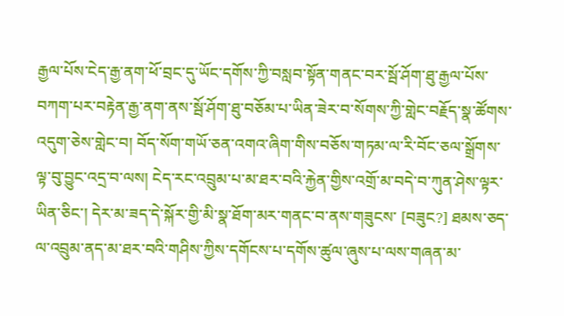རྒྱལ་པོས་ངེད་རྒྱ་ནག་ཕོ་བྲང་དུ་ཡོང་དགོས་ཀྱི་བསླབ་སྟོན་གནང་བར་སྦོ་ཤོག་ཐུ་རྒྱལ་པོས་བཀག་པར་བརྟེན་རྒྱ་ནག་ནས་སྦོ་ཤོག་ཐུ་བཅོམ་པ་ཡིན་ཟེར་བ་སོགས་ཀྱི་གླེང་བརྗོད་སྣ་ཚོགས་འདུག་ཅེས་གླེང་བ། བོད་སོག་གཡོ་ཅན་འགའ་ཞིག་གིས་བཅོས་གཏམ་ལ་རི་བོང་ཅལ་སྒྲོགས་ལྟ་བུ་བྱུང་འདྲ་བ་ལས། ངེད་རང་འབྲུམ་པ་མ་ཐར་བའི་རྐྱེན་གྱིས་འགྲོ་མ་བདེ་བ་ཀུན་ཤེས་ལྟར་ཡིན་ཅིང་། དེར་མ་ཟད་དེ་སྐོར་གྱི་མི་སྣ་ཐོག་མར་གནང་བ་ནས་གཟུངས་ [བཟུང?] ཐམས་ཅད་ལ་འབྲུམ་ནད་མ་ཐར་བའི་གཤིས་ཀྱིས་དགོངས་པ་དགོས་ཚུལ་ཞུས་པ་ལས་གཞན་མ་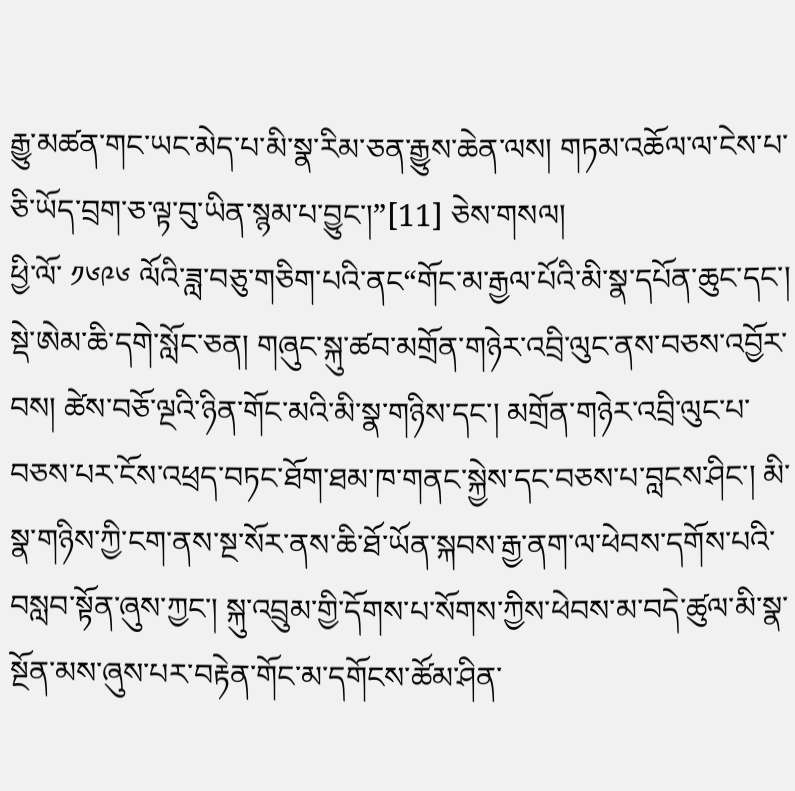རྒྱུ་མཚན་གང་ཡང་མེད་པ་མི་སྣ་རིམ་ཅན་རྒྱུས་ཆེན་ལས། གཏམ་འཆོལ་ལ་ངེས་པ་ཅི་ཡོད་བྲག་ཅ་ལྟ་བུ་ཡིན་སྙམ་པ་བྱུང་།”[11] ཅེས་གསལ།
ཕྱི་ལོ་ ༡༦༩༦ ལོའི་ཟླ་བཅུ་གཅིག་པའི་ནང“གོང་མ་རྒྱལ་པོའི་མི་སྣ་དཔོན་ཆུང་དང་། སྡེ་ཨེམ་ཆི་དགེ་སློང་ཅན། གཞུང་སྐུ་ཚབ་མགྲོན་གཉེར་འབྲི་ལུང་ནས་བཅས་འབྱོར་བས། ཚེས་བཅོ་ལྔའི་ཉིན་གོང་མའི་མི་སྣ་གཉིས་དང་། མགྲོན་གཉེར་འབྲི་ལུང་པ་བཅས་པར་ངོས་འཕྲད་བཏང་ཐོག་ཐམ་ཁ་གནང་སྐྱེས་དང་བཅས་པ་བླངས་ཤིང་། མི་སྣ་གཉིས་ཀྱི་ངག་ནས་སྔ་སོར་ནས་ཆི་ཐོ་ཡོན་སྐབས་རྒྱ་ནག་ལ་ཕེབས་དགོས་པའི་བསླབ་སྟོན་ཞུས་ཀྱང་། སྐུ་འབྲུམ་གྱི་དོགས་པ་སོགས་ཀྱིས་ཕེབས་མ་བདེ་ཚུལ་མི་སྣ་སྔོན་མས་ཞུས་པར་བརྟེན་གོང་མ་དགོངས་ཚོམ་ཤིན་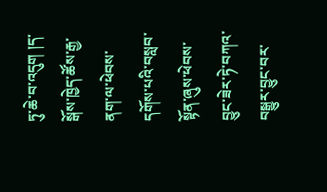ཏུ་ཆེ་བ་འདུག །ད་སྒོས་ཁྱེད་ཚོས་རྒྱ་ནག་ལ་ཕེབས་དགོས་པའི་བསླབ་སྟོན་ཞུས་ཕེབས་བྱུང་ཟེར་ཏེ་བཀའ་བསྒྱུར་བྱུང་བར་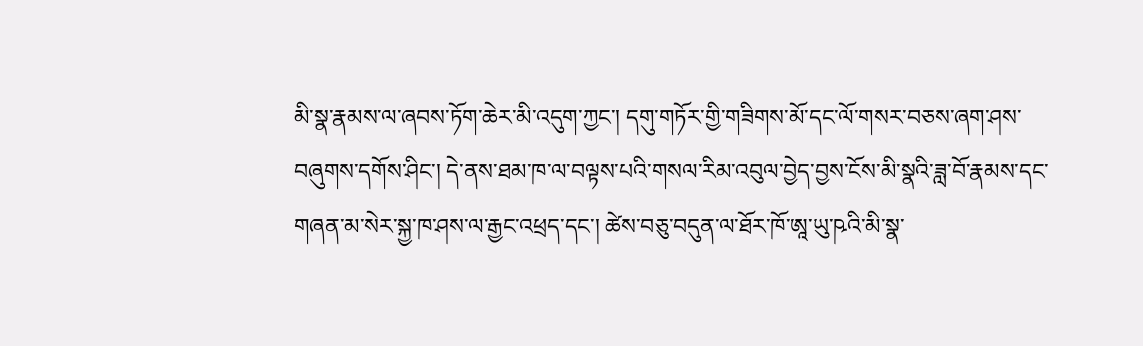མི་སྣ་རྣམས་ལ་ཞབས་ཏོག་ཆེར་མི་འདུག་ཀྱང་། དགུ་གཏོར་གྱི་གཟིགས་མོ་དང་ལོ་གསར་བཅས་ཞག་ཤས་བཞུགས་དགོས་ཤིང་། དེ་ནས་ཐམ་ཁ་ལ་བལྟས་པའི་གསལ་རིམ་འབུལ་བྱེད་བྱས་ངོས་མི་སྣའི་ཟླ་བོ་རྣམས་དང་གཞན་མ་སེར་སྐྱ་ཁ་ཤས་ལ་རྒྱང་འཕྲད་དང་། ཚེས་བཅུ་བདུན་ལ་ཐོར་ཁོ་ཨཱ་ཡུ་ཥའི་མི་སྣ་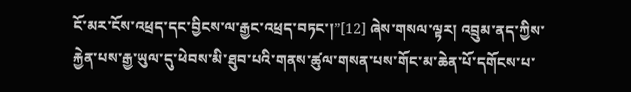ངོ་མར་ངོས་འཕྲད་དང་བྱིངས་ལ་རྒྱང་འཕྲད་བཏང་།”[12] ཞེས་གསལ་ལྟར། འབྲུམ་ནད་ཀྱིས་རྐྱེན་པས་རྒྱ་ཡུལ་དུ་ཕེབས་མི་ཐུབ་པའི་གནས་ཚུལ་གསན་པས་གོང་མ་ཆེན་པོ་དགོངས་པ་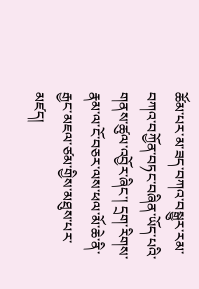ཚོམ་པར་མ་ཟད་བཀའ་བསྒྱུར་རམ་བཀའ་བཀྱོན་བཏང་བཞིན་ཡོད་པའི་གནས་ཚུལ་འབྱོར་ཞིང་། དྲག་རིགས་རྣམ་ལ་ངོ་བཅར་ལས་ཕལ་མོ་ཆེ་ནི་རྒྱང་མཇལ་ཙམ་གྱིས་མཐུས་པར་མཛད།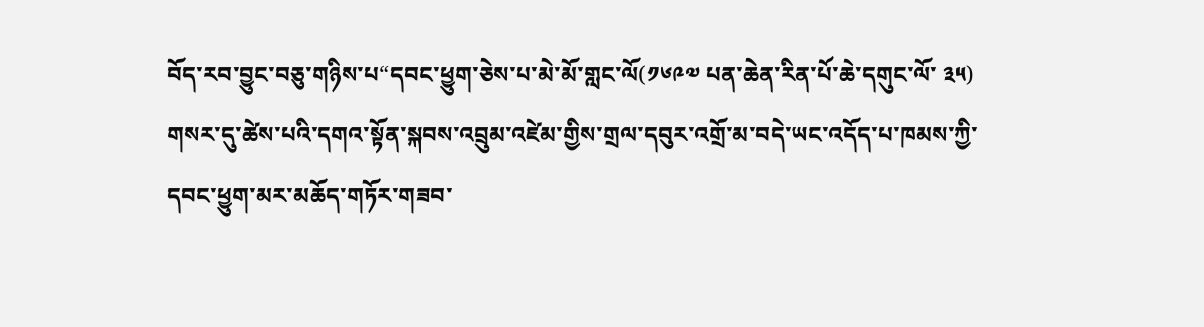བོད་རབ་བྱུང་བཅུ་གཉིས་པ“དབང་ཕྱུག་ཅེས་པ་མེ་མོ་གླང་ལོ(༡༦༩༧ པན་ཆེན་རིན་པོ་ཆེ་དགུང་ལོ་ ༣༥) གསར་དུ་ཚེས་པའི་དགའ་སྟོན་སྐབས་འབྲུམ་འཛེམ་གྱིས་གྲལ་དབུར་འགྲོ་མ་བདེ་ཡང་འདོད་པ་ཁམས་ཀྱི་དབང་ཕྱུག་མར་མཆོད་གཏོར་གཟབ་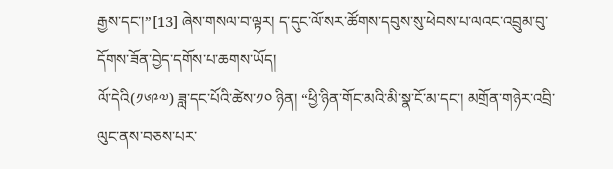རྒྱས་དང་།”[13] ཞེས་གསལ་བ་ལྟར། ད་དུང་ལོ་སར་ཚོགས་དབུས་སུ་ཕེབས་པ་ལའང་འབྲུམ་བུ་དོགས་ཟོན་བྱེད་དགོས་པ་ཆགས་ཡོད།
ལོ་དེའི(༡༦༩༧) ཟླ་དང་པོའི་ཚེས་༡༠ ཉིན། “ཕྱི་ཉིན་གོང་མའི་མི་སྣ་ངོ་མ་དང་། མགྲོན་གཉེར་འབྲི་ལུང་ནས་བཅས་པར་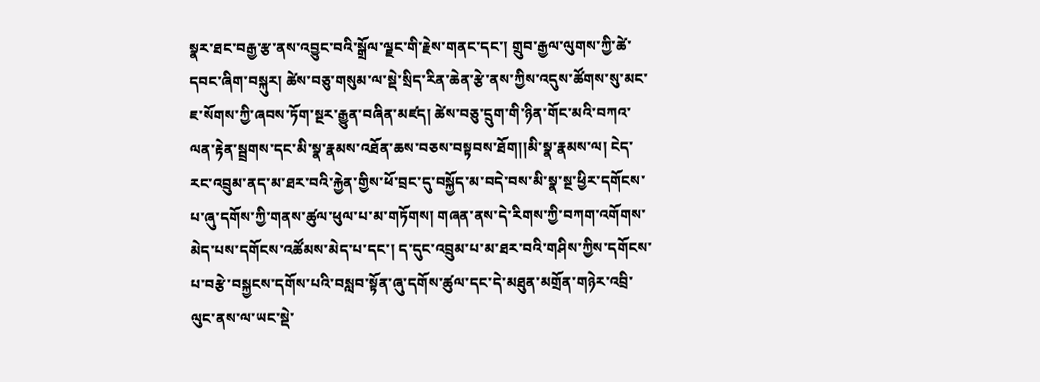སྣར་ཐང་བརྒྱ་རྩ་ནས་འབྱུང་བའི་སྒྲོལ་ལྗང་གི་རྗེས་གནང་དང་། གྲུབ་རྒྱལ་ལུགས་ཀྱི་ཚེ་དབང་ཞིག་བསྐུར། ཚེས་བཅུ་གསུམ་ལ་སྡེ་སྲིད་རིན་ཆེན་རྩེ་ནས་ཀྱིས་འདུས་ཚོགས་སུ་མང་ཇ་སོགས་ཀྱི་ཞབས་ཏོག་སྔར་རྒྱུན་བཞིན་མཛད། ཚེས་བཅུ་དྲུག་གི་ཉིན་གོང་མའི་བཀའ་ལན་རྟེན་སྦྲགས་དང་མི་སྣ་རྣམས་འཐོན་ཆས་བཅས་བསྟབས་ཐོག།།མི་སྣ་རྣམས་ལ། ངེད་རང་འབྲུམ་ནད་མ་ཐར་བའི་རྐྱེན་གྱིས་ཕོ་བྲང་དུ་བསྐྱོད་མ་བདེ་བས་མི་སྣ་སྔ་ཕྱིར་དགོངས་པ་ཞུ་དགོས་ཀྱི་གནས་ཚུལ་ཕུལ་པ་མ་གཏོགས། གཞན་ནས་དེ་རིགས་ཀྱི་བཀག་འགོགས་མེད་པས་དགོངས་འཚོམས་མེད་པ་དང་། ད་དུང་འབྲུམ་པ་མ་ཐར་བའི་གཤིས་ཀྱིས་དགོངས་པ་བརྩེ་བསྐྱངས་དགོས་པའི་བསླབ་སྟོན་ཞུ་དགོས་ཚུལ་དང་དེ་མཐུན་མགྲོན་གཉེར་འབྲི་ལུང་ནས་ལ་ཡང་སྡེ་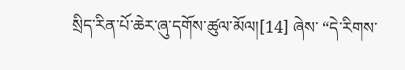སྲིད་རིན་པོ་ཆེར་ཞུ་དགོས་ཚུལ་མོལ།[14] ཞེས་ “དེ་རིགས་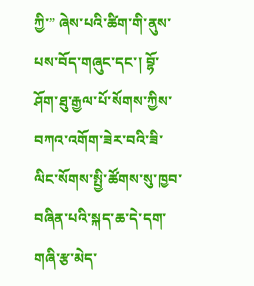ཀྱི་” ཞེས་པའི་ཚིག་གི་ནུས་པས་བོད་གཞུང་དང་། བྷོ་ཤོག་ཐུ་རྒྱལ་པོ་སོགས་ཀྱིས་བཀའ་འགོག་ཟེར་བའི་ཟི་ལིང་སོགས་སྤྱི་ཚོགས་སུ་ཁྱབ་བཞིན་པའི་སྐད་ཆ་དེ་དག་གཞི་རྩ་མེད་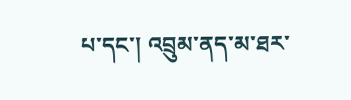པ་དང་། འབྲུམ་ནད་མ་ཐར་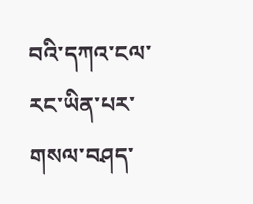བའི་དཀའ་ངལ་རང་ཡིན་པར་གསལ་བཤད་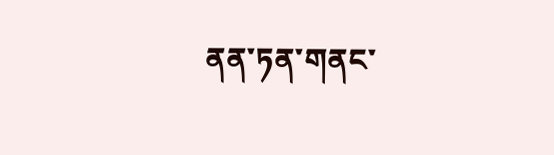ནན་ཏན་གནང་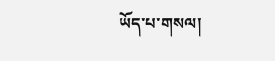ཡོད་པ་གསལ།